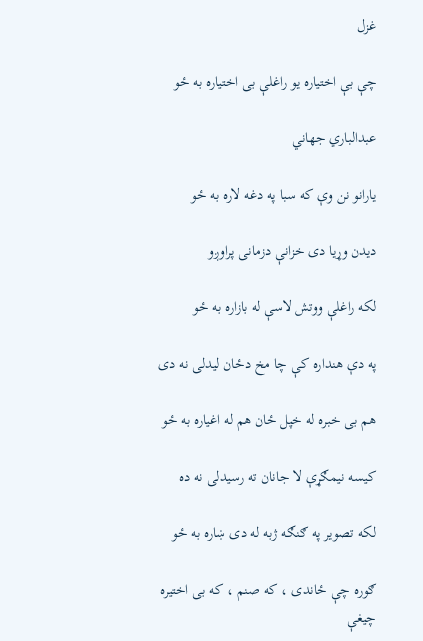غزل

چې بې اختیاره یو راغلې بی اختیاره به ځو

عبدالباري جهاني

یارانو نن وې که سبا په دغه لاره به ځو

دیدن وړیا دی خزانې دزمانی پراوږو

لکه راغلې ووتش لاسې له بازاره به ځو

په دې هنداره کې چا مخ دځان لیدلی نه دی

هم بی خبره له خپل ځان هم له اغیاره به ځو

کیسه نیمګړې لا جانان ته رسیدلی نه ده

لکه تصویر په ګنګه ژبه له دی ښاره به ځو

ګوره چې ځاندی ، که صنم ، که بی اختیره چیغې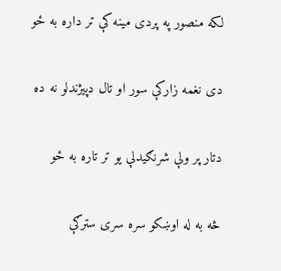لکه منصور په پردی مینه کې تر داره به ځو

دی نغمه زارکې سور او تال دپیژندلو نه ده

دتار پر ولې شرنګیدلې یو تر تاره به ځو

څه به له اوښکو سره سری سترګې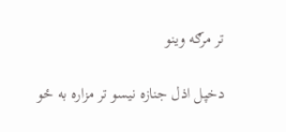تر مرګه وینو

دخپل اذل جنازه نیسو تر مزاره به ځو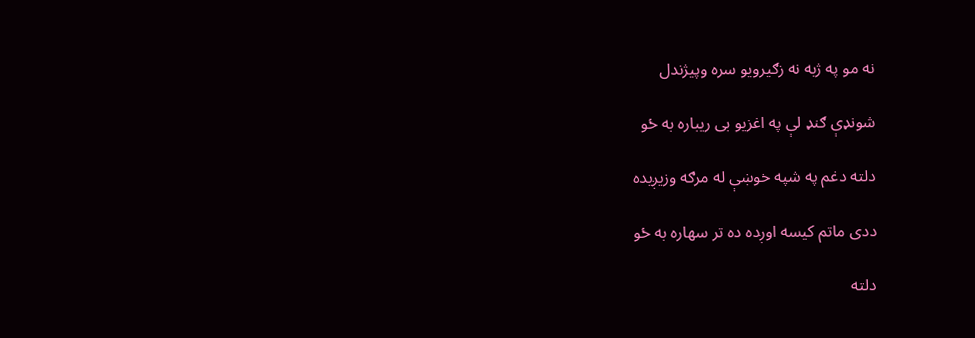نه مو په ژبه نه زګیرویو سره وپیژندل

شونډې ګنډ لې په اغزیو بی ریباره به ځو

دلته دغم په شپه خوښې له مرګه وزیږیده

ددی ماتم کیسه اوږده ده تر سهاره به ځو

دلته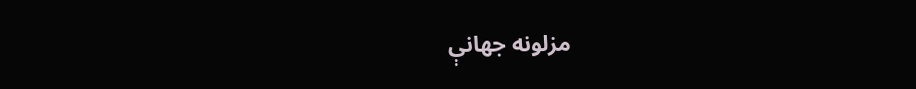مزلونه جهانې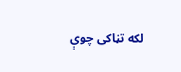لکه تڼاکی چوې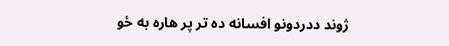ژوند ددردونو افسانه ده تر پر هاره به ځو